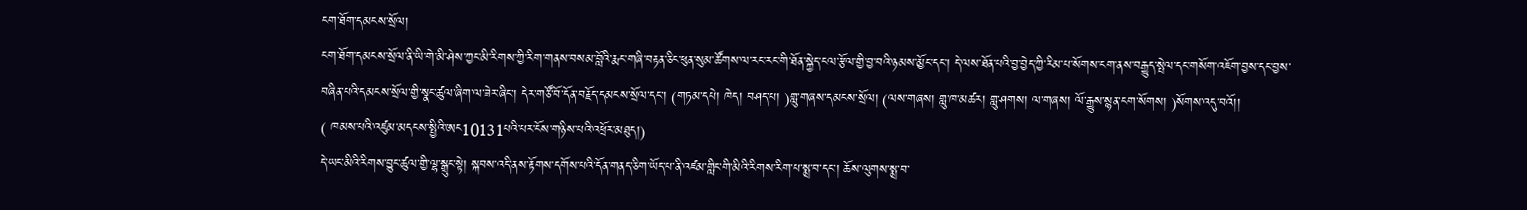ངག་ཐོག་དམངས་སྲོལ།
ངག་ཐོག་དམངས་སྲོལ་ནི་ཡི་གེ་མི་ཤེས་ཀྱང་མི་རིགས་ཀྱི་རིག་གནས་བསམ་བློའི་རྨང་གཞི་བརྟན་ཅིང་ཕུན་སུམ་ཚོགས་ལ་རང་རང་གི་ཐོན་སྐྱེད་ངལ་རྩོལ་གྱི་བྱ་བའི་ཉམས་མྱོང་དང་། དེ་ལས་ཐོན་པའི་བྱ་བྱེད་ཀྱི་རིམ་པ་སོགས་ངག་ནས་བརྒྱུད་སྤེལ་དང་གསོག་འཇོག་བྱས་དང་བྱས་བཞིན་པའི་དམངས་སྲོལ་གྱི་སྣང་ཚུལ་ཞིག་ལ་ཟེར་ཞིང་། དེར་གཙོ་བོ་དོན་བརྗོད་དམངས་སྲོལ་དང་། (གཏམ་དཔེ། ཁེད། བཤད་པ། )གླུ་གཞས་དམངས་སྲོལ། (ལས་གཞས། གླུ་ཁ་མཚར། གླུ་ཤགས། ལ་གཞས། ལོ་རྒྱུས་སྙན་ངག་སོགས། )སོགས་འདུ་བའོ།།
( ཁམས་པའི་འཛུམ་མདངས་སྤྱིའི་ཨང10131པའི་པར་ངོས་གཉིས་པའི་འཕྲོར་མཐུད།)
དེ་ཡང་མིའི་རིགས་བྱུང་ཚུལ་གྱི་ལྷ་སྒྲུང་སྟེ། སྐབས་འདི་ནས་རྟོགས་དགོས་པའི་དོན་གནད་ཅིག་ཡོད་པ་ནི་འཛམ་གླིང་གི་མིའི་རིགས་རིག་པ་སྨྲ་བ་དང་། ཆོས་ལུགས་སྨྲ་བ་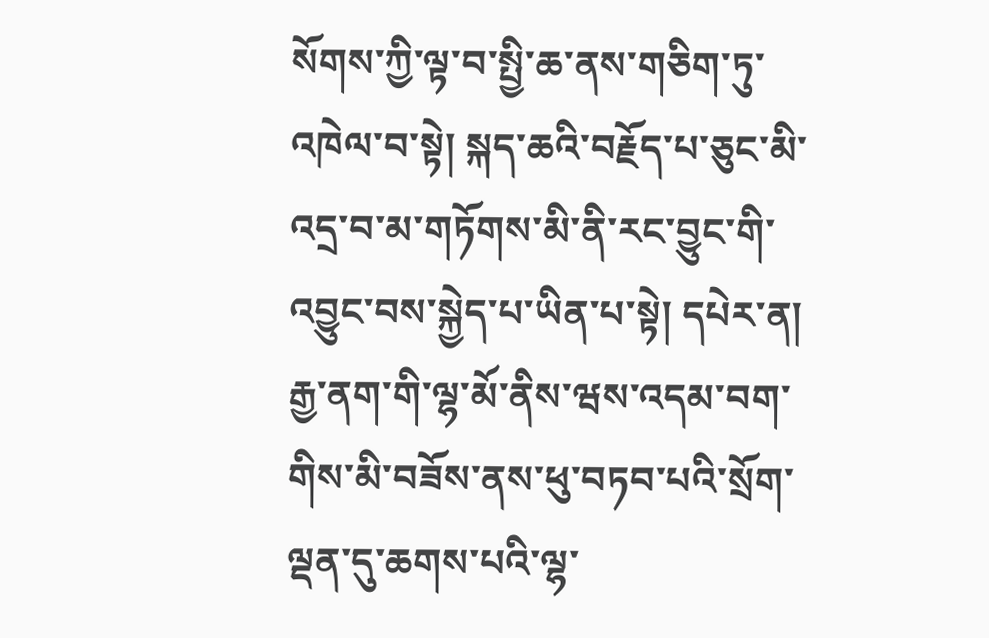སོགས་ཀྱི་ལྟ་བ་སྤྱི་ཆ་ནས་གཅིག་ཏུ་འཁེལ་བ་སྟེ། སྐད་ཆའི་བརྗོད་པ་ཅུང་མི་འདྲ་བ་མ་གཏོགས་མི་ནི་རང་བྱུང་གི་འབྱུང་བས་སྐྱེད་པ་ཡིན་པ་སྟེ། དཔེར་ན། རྒྱ་ནག་གི་ལྷ་མོ་ནིས་ཝས་འདམ་བག་གིས་མི་བཟོས་ནས་ཕུ་བཏབ་པའི་སྲོག་ལྡན་དུ་ཆགས་པའི་ལྷ་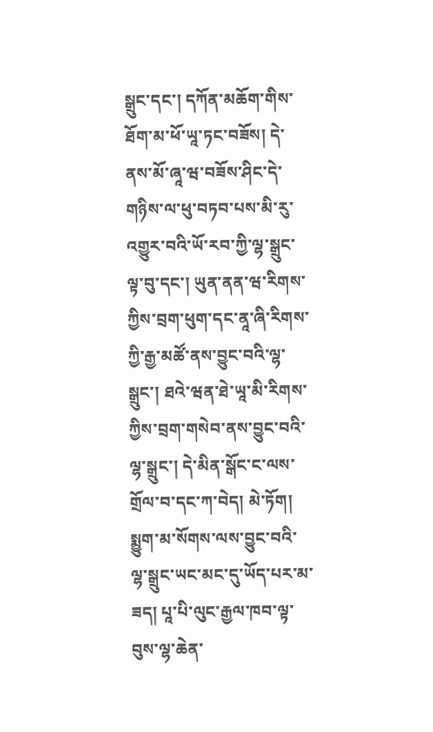སྒྲུང་དང་། དཀོན་མཆོག་གིས་ཐོག་མ་ཕོ་ཡཱ་ཏང་བཟོས། དེ་ནས་མོ་ཞཱ་ཝ་བཟོས་ཤིང་དེ་གཉིས་ལ་ཕུ་བཏབ་པས་མི་རུ་འགྱུར་བའི་ཡོ་རབ་ཀྱི་ལྷ་སྒྲུང་ལྟ་བུ་དང་། ཡུན་ནན་ཝ་རིགས་ཀྱིས་བྲག་ཕུག་དང་ནཱ་ཞི་རིགས་ཀྱི་རྒྱ་མཚོ་ནས་བྱུང་བའི་ལྷ་སྒྲུང་། ཐའེ་ཝན་ཐེ་ཡཱ་མི་རིགས་ཀྱིས་བྲག་གསེབ་ནས་བྱུང་བའི་ལྷ་སྒྲུང་། དེ་མིན་སྒོང་ང་ལས་གྲོལ་བ་དང་ཀ་བེད། མེ་ཏོག། སྨྱུག་མ་སོགས་ལས་བྱུང་བའི་ལྷ་སྒྲུང་ཡང་མང་དུ་ཡོད་པར་མ་ཟད། པཱ་པི་ལུང་རྒྱལ་ཁབ་ལྟ་བུས་ལྷ་ཆེན་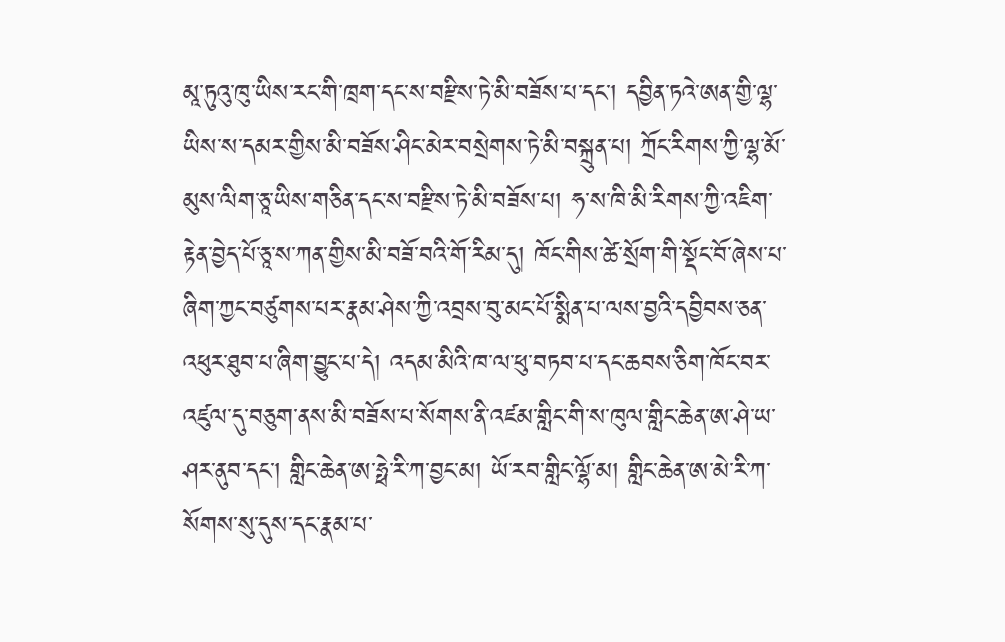མཱ་ཏུའུ་ཁུ་ཡིས་རང་གི་ཁྲག་དང་ས་བརྫིས་ཏེ་མི་བཟོས་པ་དང་། དབྱིན་ཏའེ་ཨན་གྱི་ལྷ་ཡིས་ས་དམར་གྱིས་མི་བཟོས་ཤིང་མེར་བསྲེགས་ཏེ་མི་བསྐྲུན་པ། ཀྲོང་རིགས་ཀྱི་ལྷ་མོ་མུས་ལིག་ཅཱ་ཡིས་གཅིན་དང་ས་བརྫིས་ཏེ་མི་བཟོས་པ། ཧ་ས་ཁི་མི་རིགས་ཀྱི་འཇིག་རྟེན་བྱེད་པོ་ཅཱ་ས་ཀན་གྱིས་མི་བཟོ་བའི་གོ་རིམ་དུ། ཁོང་གིས་ཚེ་སྲོག་གི་སྡོང་བོ་ཞེས་པ་ཞིག་ཀྱང་བཙུགས་པར་རྣམ་ཤེས་ཀྱི་འབྲས་བུ་མང་པོ་སྨིན་པ་ལས་བྱའི་དབྱིབས་ཅན་འཕུར་ཐུབ་པ་ཞིག་བྱུང་པ་དེ། འདམ་མིའི་ཁ་ལ་ཕུ་བཏབ་པ་དང་ཆབས་ཅིག་ཁོང་བར་འཛུལ་དུ་བཅུག་ནས་མི་བཟོས་པ་སོགས་ནི་འཛམ་གླིང་གི་ས་ཁུལ་གླིང་ཆེན་ཨ་ཤེ་ཡ་ཤར་ནུབ་དང་། གླིང་ཆེན་ཨ་ཧྥེ་རི་ཀ་བྱང་མ། ཡོ་རབ་གླིང་ལྷོ་མ། གླིང་ཆེན་ཨ་མེ་རི་ཀ་སོགས་སུ་དུས་དང་རྣམ་པ་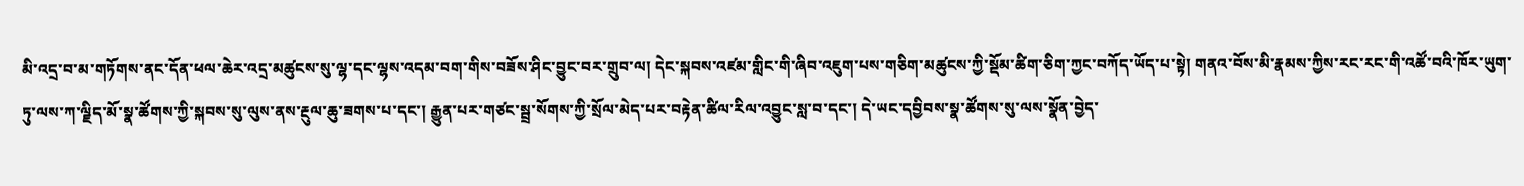མི་འདྲ་བ་མ་གཏོགས་ནང་དོན་ཕལ་ཆེར་འདྲ་མཚུངས་སུ་ལྷ་དང་ལྷས་འདམ་བག་གིས་བཟོས་ཤིང་བྱུང་བར་གྲུབ་ལ། དེང་སྐབས་འཛམ་གླིང་གི་ཞིབ་འཇུག་པས་གཅིག་མཚུངས་ཀྱི་སྡོམ་ཚིག་ཅིག་ཀྱང་བཀོད་ཡོད་པ་སྟེ། གནའ་བོས་མི་རྣམས་ཀྱིས་རང་རང་གི་འཚོ་བའི་ཁོར་ཡུག་ཏུ་ལས་ཀ་ལྗིད་མོ་སྣ་ཚོགས་ཀྱི་སྐབས་སུ་ལུས་ནས་རྔུལ་ཆུ་ཟགས་པ་དང་། རྒྱུན་པར་གཙང་སྦྲ་སོགས་ཀྱི་སྲོལ་མེད་པར་བརྟེན་ཚིལ་རིལ་འབྱུང་སླ་བ་དང་། དེ་ཡང་དབྱིབས་སྣ་ཚོགས་སུ་ལས་སྣོན་བྱེད་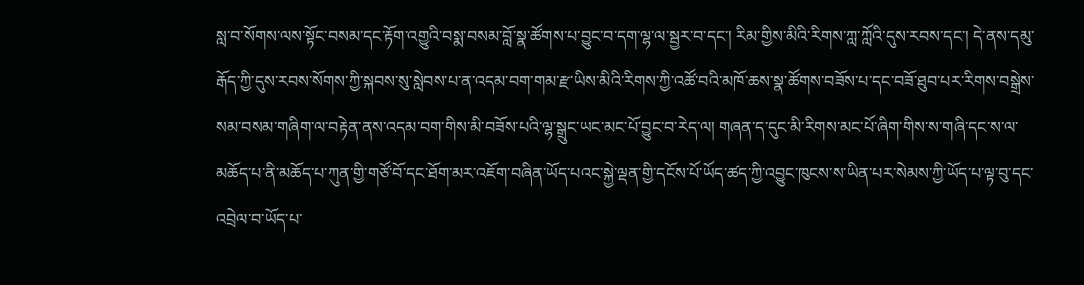སླ་བ་སོགས་ལས་སྟོང་བསམ་དང་རྟོག་འགྱུའི་བསྨ་བསམ་བློ་སྣ་ཚོགས་པ་བྱུང་བ་དག་ལྷ་ལ་སྦྱར་བ་དང་། རིམ་གྱིས་མིའི་རིགས་ཀླ་ཀློའི་དུས་རབས་དང་། དེ་ནས་དམུ་རྒོད་ཀྱི་དུས་རབས་སོགས་ཀྱི་སྐབས་སུ་སླེབས་པ་ན་འདམ་བག་གམ་རྫ་ཡིས་མིའི་རིགས་ཀྱི་འཚོ་བའི་མཁོ་ཆས་སྣ་ཚོགས་བཟོས་པ་དང་བཟོ་ཐུབ་པར་རིགས་བསྒྲེས་སམ་བསམ་གཞིག་ལ་བརྟེན་ནས་འདམ་བག་གིས་མི་བཟོས་པའི་ལྷ་སྒྲུང་ཡང་མང་པོ་བྱུང་བ་རེད་ལ། གཞན་ད་དུང་མི་རིགས་མང་པོ་ཞིག་གིས་ས་གཞི་དང་ས་ལ་མཆོད་པ་ནི་མཆོད་པ་ཀུན་གྱི་གཙོ་བོ་དང་ཐོག་མར་འཇོག་བཞིན་ཡོད་པའང་སྐྱེ་ལྡན་གྱི་དངོས་པོ་ཡོད་ཚད་ཀྱི་འབྱུང་ཁུངས་ས་ཡིན་པར་སེམས་ཀྱི་ཡོད་པ་ལྟ་བུ་དང་འབྲེལ་བ་ཡོད་པ་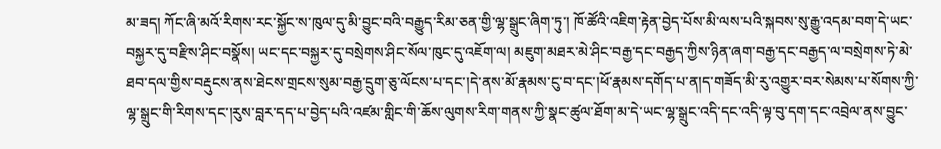མ་ཟད། ཀོང་ཞི་མའོ་རིགས་རང་སྐྱོང་ས་ཁུལ་དུ་མི་བྱུང་བའི་བརྒྱུད་རིམ་ཅན་གྱི་ལྷ་སྒྲུང་ཞིག་ཏུ་། ཁོ་ཚོའི་འཇིག་རྟེན་བྱེད་པོས་མི་ལས་པའི་སྐབས་སུ་རྒྱུ་འདམ་བག་དེ་ཡང་བསྐྱར་དུ་བརྫིས་ཤིང་བསྣོས། ཡང་དང་བསྐྱར་དུ་བསྲེགས་ཤིང་སོལ་ཁུང་དུ་འཇོག་ལ། མཇུག་མཐར་མེ་ཤིང་བརྒྱ་དང་བརྒྱད་ཀྱིས་ཉིན་ཞག་བརྒྱ་དང་བརྒྱད་ལ་བསྲེགས་ཏེ་མེ་ཐབ་དལ་གྱིས་བརྡུངས་ནས་ཐེངས་གྲངས་སུམ་བརྒྱ་དྲུག་ཅུ་ལོངས་པ་དང་།དེ་ནས་མོ་རྣམས་ངུ་བ་དང་།ཕོ་རྣམས་དགོད་པ་ན།ད་གཟོད་མི་རུ་འགྱུར་བར་སེམས་པ་སོགས་ཀྱི་ལྷ་སྒྲུང་གི་རིགས་དང་།རུས་བླར་དད་པ་བྱེད་པའི་འཛམ་གླིང་གི་ཆོས་ལུགས་རིག་གནས་ཀྱི་སྣང་ཚུལ་ཐོག་མ་དེ་ཡང་ལྷ་སྒྲུང་འདི་དང་འདི་ལྟ་བུ་དག་དང་འབྲེལ་ནས་བྱུང་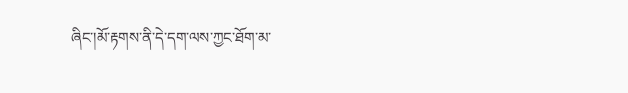ཞིང་།མོ་རྟགས་ནི་དེ་དག་ལས་ཀྱང་ཐོག་མ་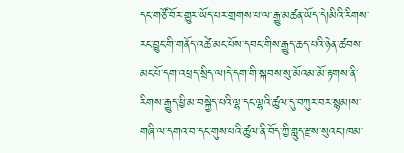དང་གཙོ་བོར་གྱུར་ཡོད་པར་གྲགས་པ་ལ་རྒྱུ་མཚན་ཡོད་དེ།མིའི་རིགས་རང་བྱུང་གི་གནོད་འཚེ་མང་པོས་དབང་གིས་རྒྱུད་ཆད་པའི་ཉེན་ཚབས་མང་པོ་དག་འཕྲད་སྲིད་ལ།དེ་དག་གི་སྐབས་སུ་མོའམ་མོ་རྟགས་ནི་རིགས་རྒྱུད་ཕྱི་མ་བསྐྱེད་པའི་ལྷ་དང་ལྷའི་ཚུལ་དུ་བཀུར་བར་སྙམ།ས་གཞི་ལ་དགའ་བ་དང་གུས་པའི་ཚུལ་ནི་བོད་ཀྱི་གླུད་རྫས་སུའང་།ཁམ་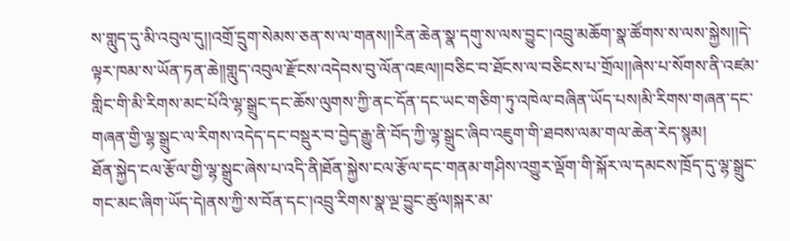ས་གླུད་དུ་མི་འབུལ་དུ།།འགྲོ་དྲུག་སེམས་ཅན་ས་ལ་གནས།།རིན་ཆེན་སྣ་དགུ་ས་ལས་བྱུང་།འབྲུ་མཆོག་སྣ་ཚོགས་ས་ལས་སྐྱེས།།དེ་ལྟར་ཁམ་ས་ཡོན་ཏན་ཆེ།།གླུད་འབུལ་རྫོངས་འདེབས་བུ་ལོན་འཇལ།།བཅིང་བ་ཐོངས་ལ་བཅིངས་པ་གྲོལ།།ཞེས་པ་སོགས་ནི་འཛམ་གླིང་གི་མི་རིགས་མང་པོའི་ལྷ་སྒྲུང་དང་ཆོས་ལུགས་ཀྱི་ནང་དོན་དང་ཡང་གཅིག་ཏུ་འཁེལ་བཞིན་ཡོད་པས།མི་རིགས་གཞན་དང་གཞན་གྱི་ལྷ་སྒྲུང་ལ་རིགས་འདེད་དང་བསྡུར་བ་བྱེད་རྒྱུ་ནི་བོད་ཀྱི་ལྷ་སྒྲུང་ཞིབ་འཇུག་གི་ཐབས་ལམ་གལ་ཆེན་རེད་སྙམ།
ཐོན་སྐྱེད་ངལ་རྩོལ་གྱི་ལྷ་སྒྲུང་ཞེས་པ་འདི་ནི།ཐོན་སྐྱེས་ངལ་རྩོལ་དང་གནམ་གཤིས་འགྱུར་ལྡོག་གི་སྐོར་ལ་དམངས་ཁྲོད་དུ་ལྷ་སྒྲུང་གང་མང་ཞིག་ཡོད་དེ།ནས་ཀྱི་ས་བོན་དང་།འབྲུ་རིགས་སྣ་ལྔ་བྱུང་ཚུལ།སྐར་མ་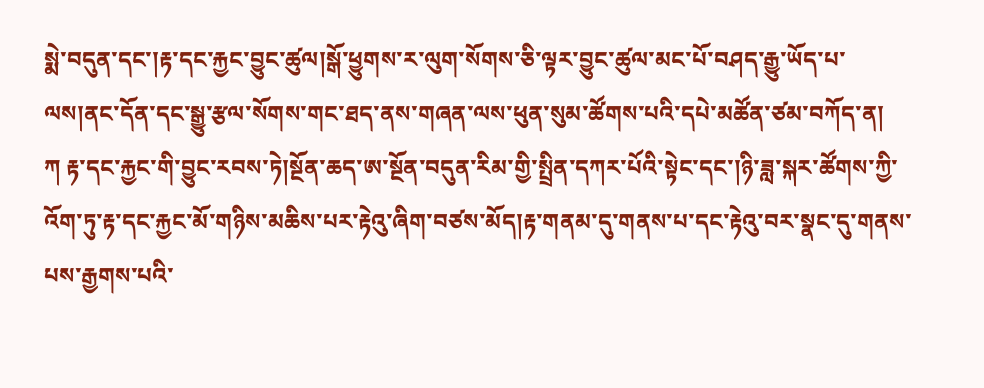སྨེ་བདུན་དང་།རྟ་དང་རྐྱང་བྱུང་ཚུལ།སྒོ་ཕྱུགས་ར་ལུག་སོགས་ཅི་ལྟར་བྱུང་ཚུལ་མང་པོ་བཤད་རྒྱུ་ཡོད་པ་ལས།ནང་དོན་དང་སྒྱུ་རྩལ་སོགས་གང་ཐད་ནས་གཞན་ལས་ཕུན་སུམ་ཚོགས་པའི་དཔེ་མཚོན་ཙམ་བཀོད་ན།
ཀ རྟ་དང་རྐྱང་གི་བྱུང་རབས་ཏེ།སྔོན་ཆད་ཨ་སྔོན་བདུན་རིམ་གྱི་སྤྲིན་དཀར་པོའི་སྟེང་དང་།ཉི་ཟླ་སྐར་ཚོགས་ཀྱི་འོག་ཏུ་རྟ་དང་རྐྱང་མོ་གཉིས་མཆིས་པར་རྟེའུ་ཞིག་བཙས་མོད།རྟ་གནམ་དུ་གནས་པ་དང་རྟེའུ་བར་སྣང་དུ་གནས་པས་རྒྱགས་པའི་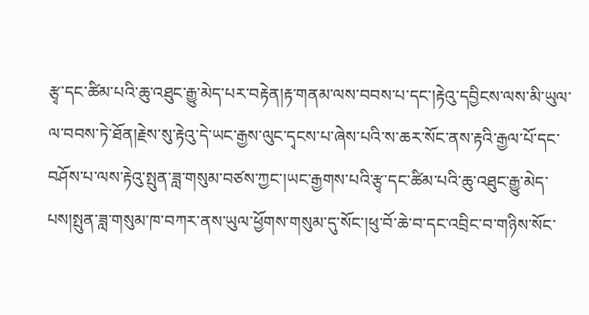རྩྭ་དང་ཚིམ་པའི་ཆུ་འཐུང་རྒྱུ་མེད་པར་བརྟེན།རྟ་གནམ་ལས་བབས་པ་དང་།རྟེའུ་དབྱིངས་ལས་མི་ཡུལ་ལ་བབས་ཏེ་ཐོན།རྗེས་སུ་རྟེའུ་དེ་ཡང་རྒྱས་ལུང་དྭངས་པ་ཞེས་པའི་ས་ཆར་སོང་ནས་རྟའི་རྒྱལ་པོ་དང་བཤོས་པ་ལས་རྟེའུ་སྤུན་ཟླ་གསུམ་བཙས་ཀྱང་།ཡང་རྒྱགས་པའི་རྩྭ་དང་ཚིམ་པའི་ཆུ་འཐུང་རྒྱུ་མེད་པས།སྤུན་ཟླ་གསུམ་ཁ་བཀར་ནས་ཡུལ་ཕྱོགས་གསུམ་དུ་སོང་།ཕུ་བོ་ཆེ་བ་དང་འབྲིང་བ་གཉིས་སོང་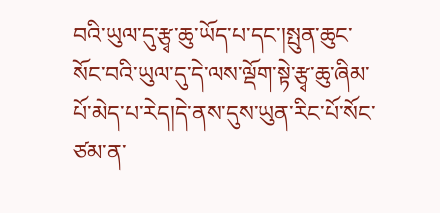བའི་ཡུལ་དུ་རྩྭ་ཆུ་ཡོད་པ་དང་།སྤུན་ཆུང་སོང་བའི་ཡུལ་དུ་དེ་ལས་ལྡོག་སྟེ་རྩྭ་ཆུ་ཞིམ་པོ་མེད་པ་རེད།དེ་ནས་དུས་ཡུན་རིང་པོ་སོང་ཙམ་ན་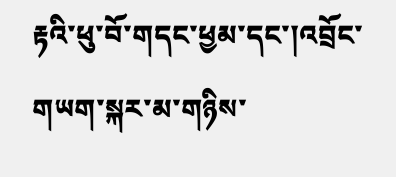རྟའི་ཕུ་བོ་གདང་ཕྱམ་དང་།འབྲོང་གཡག་སྐར་མ་གཉིས་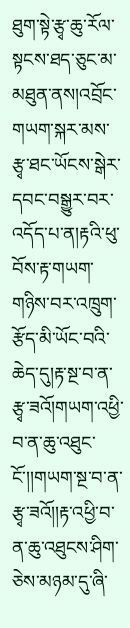ཐུག་སྟེ་རྩྭ་ཆུ་རོལ་སྟངས་ཐད་ཅུང་མ་མཐུན་ནས།འབྲོང་གཡག་སྐར་མས་རྩྭ་ཐང་ཡོངས་སྒེར་དབང་བསྒྱུར་བར་འདོད་པ་ན།རྟའི་ཕུ་བོས་རྟ་གཡག་གཉིས་བར་འཁྲུག་རྩོད་མི་ཡོང་བའི་ཆེད་དུ།རྟ་སྔ་བ་ན་རྩྭ་ཟའོ།གཡག་འཕྱི་བ་ན་ཆུ་འཐུང་ངོ་།།གཡག་སྔ་བ་ན་རྩྭ་ཟའོ།།རྟ་འཕྱི་བ་ན་ཆུ་འཐུངས་ཤིག་ཅེས་མཉམ་དུ་ཞི་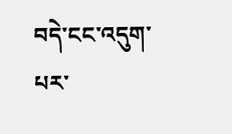བདེ་ངང་འདུག་པར་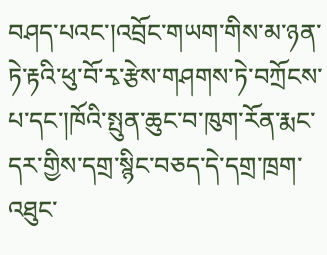བཤད་པའང་།འབྲོང་གཡག་གིས་མ་ཉན་ཏེ་རྟའི་ཕུ་བོ་རྭ་རྩེས་གཤགས་ཏེ་བཀྲོངས་པ་དང་།ཁོའི་སྤུན་ཆུང་བ་ཁུག་རོན་རྨང་དར་གྱིས་དགྲ་སྙིང་བཅད་དེ་དགྲ་ཁྲག་འཐུང་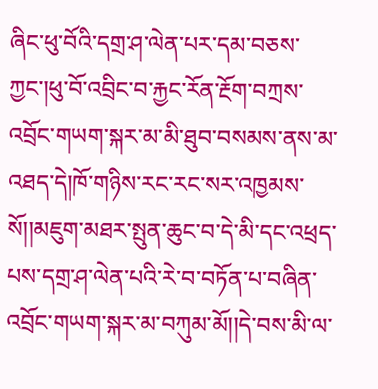ཞིང་ཕུ་བོའི་དགྲ་ཤ་ལེན་པར་དམ་བཅས་ཀྱང་།ཕུ་བོ་འབྲིང་བ་རྐྱང་རོན་རྔོག་བཀྲས་འབྲོང་གཡག་སྐར་མ་མི་ཐུབ་བསམས་ནས་མ་འཐད་དེ།ཁོ་གཉིས་རང་རང་སར་འཁྱམས་སོ།།མཇུག་མཐར་སྤུན་ཆུང་བ་དེ་མི་དང་འཕྲད་པས་དགྲ་ཤ་ལེན་པའི་རེ་བ་བཏོན་པ་བཞིན་འབྲོང་གཡག་སྐར་མ་བཀུམ་མོ།།དེ་བས་མི་ལ་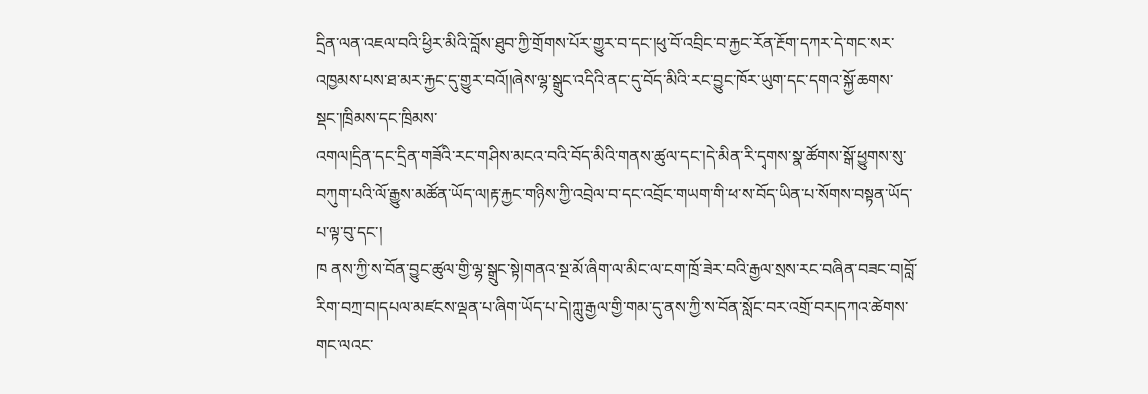དྲིན་ལན་འཇལ་བའི་ཕྱིར་མིའི་བློས་ཐུབ་ཀྱི་གྲོགས་པོར་གྱུར་བ་དང་།ཕུ་བོ་འབྲིང་བ་རྐྱང་རོན་རྔོག་དཀར་དེ་གང་སར་འཁྱམས་པས་ཐ་མར་རྐྱང་དུ་གྱུར་བའོ།།ཞེས་ལྷ་སྒྲུང་འདིའི་ནང་དུ་བོད་མིའི་རང་བྱུང་ཁོར་ཡུག་དང་དགའ་སྐྱོ་ཆགས་སྡང་།ཁྲིམས་དང་ཁྲིམས་
འགལ།དྲིན་དང་དྲིན་གཟོའི་རང་གཤིས་མངའ་བའི་བོད་མིའི་གནས་ཚུལ་དང་།དེ་མིན་རི་དྭགས་སྣ་ཚོགས་སྒོ་ཕྱུགས་སུ་བཀུག་པའི་ལོ་རྒྱུས་མཚོན་ཡོད་ལ།རྟ་རྐྱང་གཉིས་ཀྱི་འབྲེལ་བ་དང་འབྲོང་གཡག་གི་ཕ་ས་བོད་ཡིན་པ་སོགས་བསྟན་ཡོད་པ་ལྟ་བུ་དང་།
ཁ ནས་ཀྱི་ས་བོན་བྱུང་ཚུལ་གྱི་ལྷ་སྒྲུང་སྟེ།གནའ་སྔ་མོ་ཞིག་ལ་མིང་ལ་ངག་ཁྲོ་ཟེར་བའི་རྒྱལ་སྲས་རང་བཞིན་བཟང་བ།བློ་རིག་བཀྲ་བ།དཔལ་མཛངས་ལྡན་པ་ཞིག་ཡོད་པ་དེ།ཀླུ་རྒྱལ་གྱི་གམ་དུ་ནས་ཀྱི་ས་བོན་སློང་བར་འགྲོ་བར།དཀའ་ཚེགས་གང་ལའང་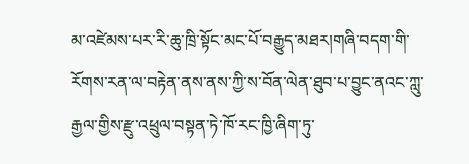མ་འཛེམས་པར་རི་ཆུ་ཁྲི་སྟོང་མང་པོ་བརྒྱུད་མཐར།གཞི་བདག་གི་རོགས་རན་ལ་བརྟེན་ནས་ནས་ཀྱི་ས་བོན་ལེན་ཐུབ་པ་བྱུང་ནའང་ཀླུ་རྒྱལ་གྱིས་རྫུ་འཕྲུལ་བསྟན་ཏེ་ཁོ་རང་ཁྱི་ཞིག་ཏུ་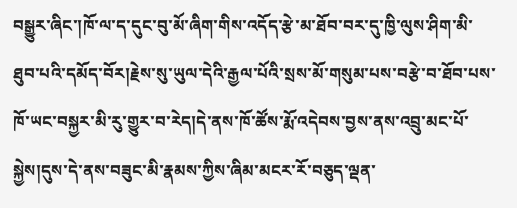བསྒྱུར་ཞིང་།ཁོ་ལ་ད་དུང་བུ་མོ་ཞིག་གིས་འདོད་རྩེ་མ་ཐོབ་བར་དུ་ཁྱི་ལུས་ཤིག་མི་ཐུབ་པའི་དམོད་བོར།རྗེས་སུ་ཡུལ་དེའི་རྒྱལ་པོའི་སྲས་མོ་གསུམ་པས་བརྩེ་བ་ཐོབ་པས་ཁོ་ཡང་བསྐྱར་མི་རུ་གྱུར་བ་རེད།དེ་ནས་ཁོ་ཚོས་རྨོ་འདེབས་བྱས་ནས་འབྲུ་མང་པོ་སྐྱེས།དུས་དེ་ནས་བཟུང་མི་རྣམས་ཀྱིས་ཞིམ་མངར་རོ་བཅུད་ལྡན་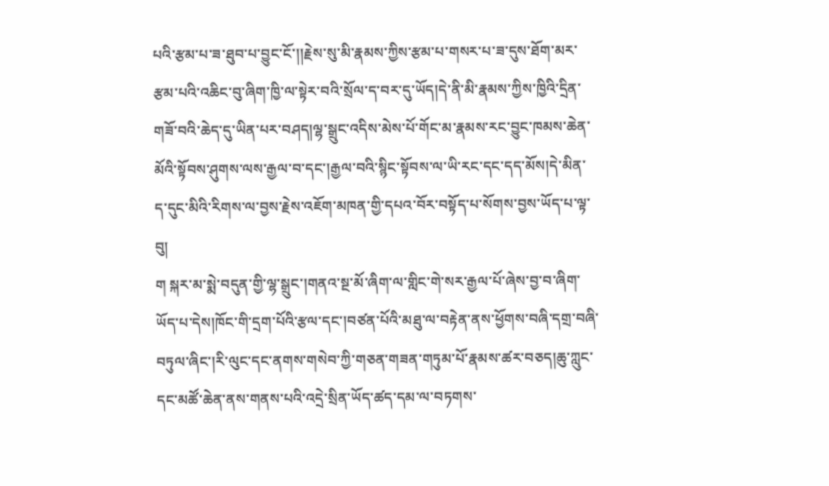པའི་རྩམ་པ་ཟ་ཐུབ་པ་བྱུང་ངོ་།།རྗེས་སུ་མི་རྣམས་ཀྱིས་རྩམ་པ་གསར་པ་ཟ་དུས་ཐོག་མར་རྩམ་པའི་འཆིང་བུ་ཞིག་ཁྱི་ལ་སྟེར་བའི་སྲོལ་ད་བར་དུ་ཡོད།དེ་ནི་མི་རྣམས་ཀྱིས་ཁྱིའི་དྲིན་གཟོ་བའི་ཆེད་དུ་ཡིན་པར་བཤད།ལྷ་སྒྲུང་འདིས་མེས་པོ་གོང་མ་རྣམས་རང་བྱུང་ཁམས་ཆེན་མོའི་སྟོབས་ཤུགས་ལས་རྒྱལ་བ་དང་།རྒྱལ་བའི་སྙིང་སྟོབས་ལ་ཡི་རང་དང་དད་མོས།དེ་མིན་ད་དུང་མིའི་རིགས་ལ་བྱས་རྗེས་འཇོག་མཁན་གྱི་དཔའ་བོར་བསྟོད་པ་སོགས་བྱས་ཡོད་པ་ལྟ་བུ།
ག སྐར་མ་སྨེ་བདུན་གྱི་ལྷ་སྒྲུང་།གནའ་སྔ་མོ་ཞིག་ལ་གླིང་གེ་སར་རྒྱལ་པོ་ཞེས་བྱ་བ་ཞིག་ཡོད་པ་དེས།ཁོང་གི་དྲག་པོའི་རྩལ་དང་།བཙན་པོའི་མཐུ་ལ་བརྟེན་ནས་ཕྱོགས་བཞི་དགྲ་བཞི་བཏུལ་ཞིང་།རི་ལུང་དང་ནགས་གསེབ་ཀྱི་གཅན་གཟན་གཏུམ་པོ་རྣམས་ཚར་བཅད།ཆུ་ཀླུང་དང་མཚོ་ཆེན་ནས་གནས་པའི་འདྲེ་སྲིན་ཡོད་ཚད་དམ་ལ་བཏགས་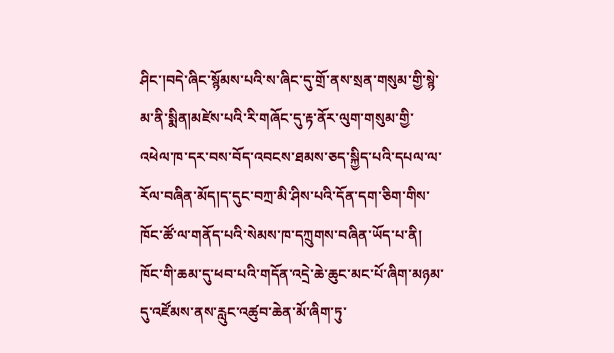ཤིང་།བདེ་ཞིང་སྙོམས་པའི་ས་ཞིང་དུ་གྲོ་ནས་སྲན་གསུམ་གྱི་སྙེ་མ་ནི་སྨིན།མཛེས་པའི་རི་གཞོང་དུ་རྟ་ནོར་ལུག་གསུམ་གྱི་འཕེལ་ཁ་དར་བས་བོད་འབངས་ཐམས་ཅད་སྐྱིད་པའི་དཔལ་ལ་རོལ་བཞིན་མོད།ད་དུང་བཀྲ་མི་ཤིས་པའི་དོན་དག་ཅིག་གིས་ཁོང་ཚོ་ལ་གནོད་པའི་སེམས་ཁ་དཀྲུགས་བཞིན་ཡོད་པ་ནི། ཁོང་གི་ཆམ་དུ་ཕབ་པའི་གདོན་འདྲེ་ཆེ་ཆུང་མང་པོ་ཞིག་མཉམ་དུ་འཛོམས་ནས་རླུང་འཚུབ་ཆེན་མོ་ཞིག་ཏུ་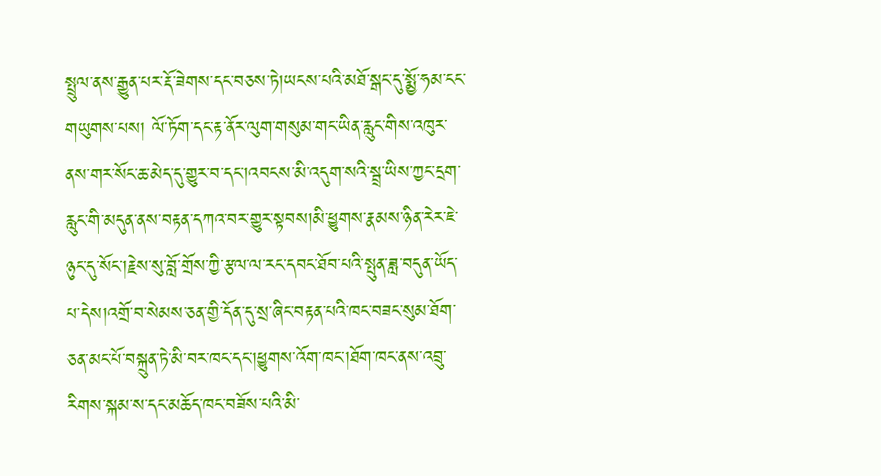སྤྲུལ་ནས་རྒྱུན་པར་རྡོ་ཟེགས་དང་བཅས་ཏེ།ཡངས་པའི་མཐོ་སྒང་དུ་སྨྱོ་ཧམ་ངང་གཡུགས་པས། ལོ་ཏོག་དང་རྟ་ནོར་ལུག་གསུམ་གང་ཡིན་རླུང་གིས་འཁུར་ནས་གར་སོང་ཆ་མེད་དུ་གྱུར་བ་དང་།འབངས་མི་འདུག་སའི་སྦྲ་ཡིས་ཀྱང་དྲག་རླུང་གི་མདུན་ནས་བརྟན་དཀའ་བར་གྱུར་སྟབས།མི་ཕྱུགས་རྣམས་ཉིན་རེར་ཇེ་ཉུང་དུ་སོང་།རྗེས་སུ་བློ་གྲོས་ཀྱི་རྩལ་ལ་རང་དབང་ཐོབ་པའི་སྤུན་ཟླ་བདུན་ཡོད་པ་དེས།འགྲོ་བ་སེམས་ཅན་གྱི་དོན་དུ་སྲ་ཞིང་བརྟན་པའི་ཁང་བཟང་སུམ་ཐོག་ཅན་མང་པོ་བསྐྲུན་ཏེ་མི་བར་ཁང་དང་།ཕྱུགས་འོག་ཁང་།ཐོག་ཁང་ནས་འབྲུ་རིགས་སྐམ་ས་དང་མཆོད་ཁང་བཟོས་པའི་མི་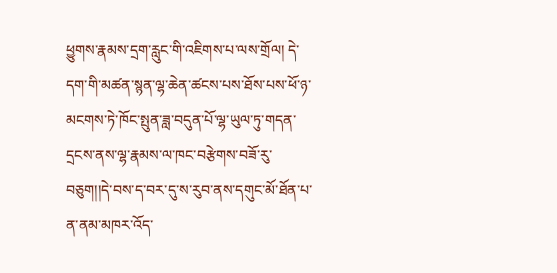ཕྱུགས་རྣམས་དྲག་རླུང་གི་འཇིགས་པ་ལས་གྲོལ། དེ་དག་གི་མཚན་སྙན་ལྷ་ཆེན་ཚངས་པས་ཐོས་པས་ཕོ་ཉ་མངགས་ཏེ་ཁོང་སྤུན་ཟླ་བདུན་པོ་ལྷ་ཡུལ་ཏུ་གདན་དྲངས་ནས་ལྷ་རྣམས་ལ་ཁང་བརྩེགས་བཟོ་རུ་བཅུག།།དེ་བས་ད་བར་དུ་ས་རུབ་ནས་དགུང་མོ་ཐོན་པ་ན་ནམ་མཁར་འོད་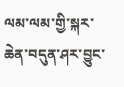ལམ་ལམ་གྱི་སྐར་ཆེན་བདུན་ཤར་བྱུང་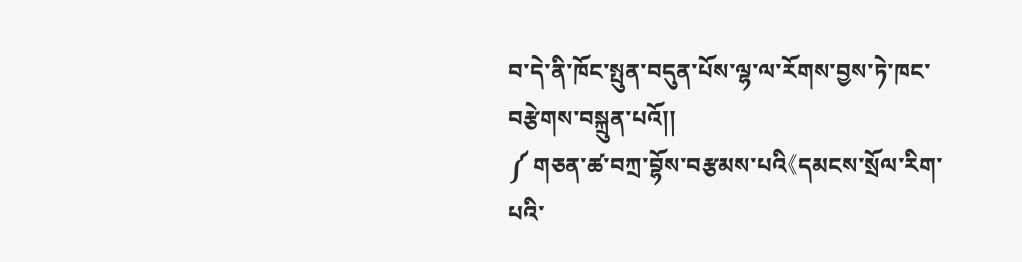བ་དེ་ནི་ཁོང་སྤུན་བདུན་པོས་ལྷ་ལ་རོགས་བྱས་ཏེ་ཁང་བརྩེགས་བསྐྲུན་པའོ།།
༼ གཅན་ཚ་བཀྲ་བྷོས་བརྩམས་པའི《དམངས་སྲོལ་རིག་པའི་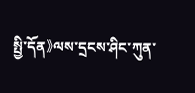སྤྱི་དོན》ལས་དྲངས་ཤིང་ཀུན་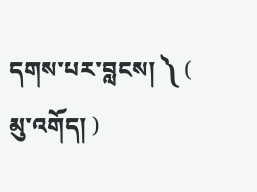དགས་པར་བླངས། ༽ ( མུ་འགོད། )